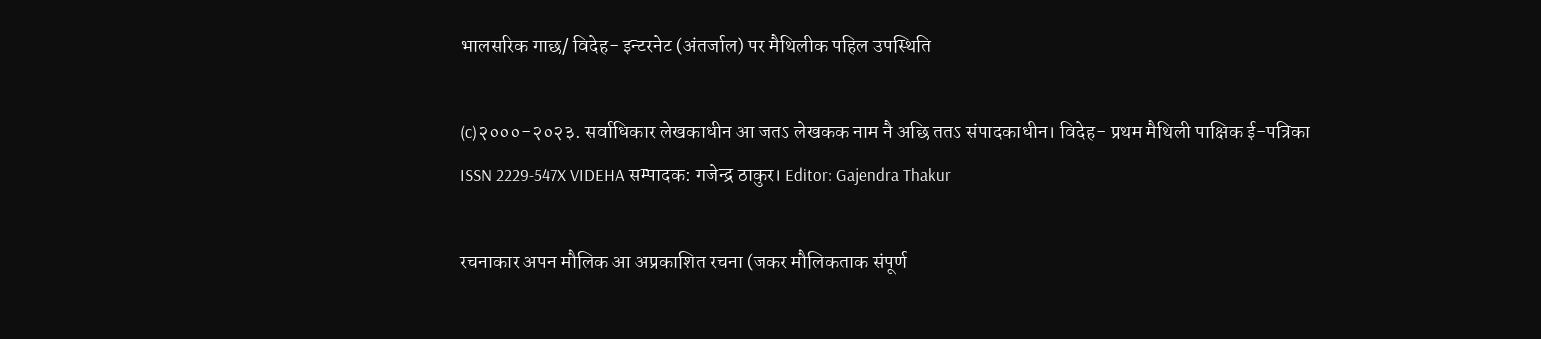भालसरिक गाछ/ विदेह- इन्टरनेट (अंतर्जाल) पर मैथिलीक पहिल उपस्थिति

(c)२०००-२०२३. सर्वाधिकार लेखकाधीन आ जतऽ लेखकक नाम नै अछि ततऽ संपादकाधीन। विदेह- प्रथम मैथिली पाक्षिक ई-पत्रिका ISSN 2229-547X VIDEHA सम्पादक: गजेन्द्र ठाकुर। Editor: Gajendra Thakur

रचनाकार अपन मौलिक आ अप्रकाशित रचना (जकर मौलिकताक संपूर्ण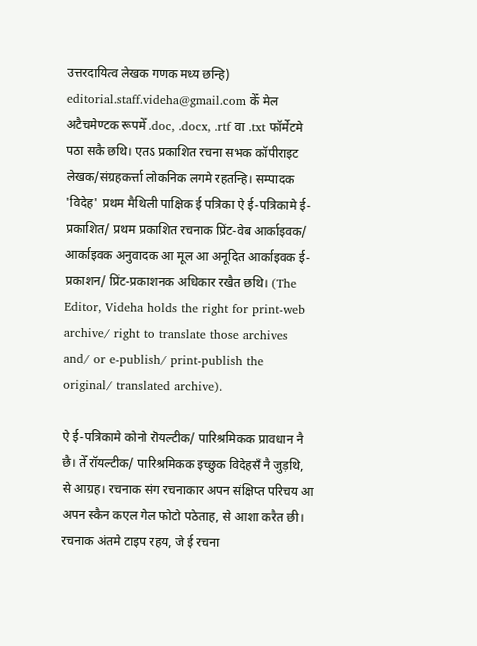उत्तरदायित्व लेखक गणक मध्य छन्हि) editorial.staff.videha@gmail.com केँ मेल अटैचमेण्टक रूपमेँ .doc, .docx, .rtf वा .txt फॉर्मेटमे पठा सकै छथि। एतऽ प्रकाशित रचना सभक कॉपीराइट लेखक/संग्रहकर्त्ता लोकनिक लगमे रहतन्हि। सम्पादक 'विदेह' प्रथम मैथिली पाक्षिक ई पत्रिका ऐ ई-पत्रिकामे ई-प्रकाशित/ प्रथम प्रकाशित रचनाक प्रिंट-वेब आर्काइवक/ आर्काइवक अनुवादक आ मूल आ अनूदित आर्काइवक ई-प्रकाशन/ प्रिंट-प्रकाशनक अधिकार रखैत छथि। (The Editor, Videha holds the right for print-web archive/ right to translate those archives and/ or e-publish/ print-publish the original/ translated archive).

ऐ ई-पत्रिकामे कोनो रॊयल्टीक/ पारिश्रमिकक प्रावधान नै छै। तेँ रॉयल्टीक/ पारिश्रमिकक इच्छुक विदेहसँ नै जुड़थि, से आग्रह। रचनाक संग रचनाकार अपन संक्षिप्त परिचय आ अपन स्कैन कएल गेल फोटो पठेताह, से आशा करैत छी। रचनाक अंतमे टाइप रहय, जे ई रचना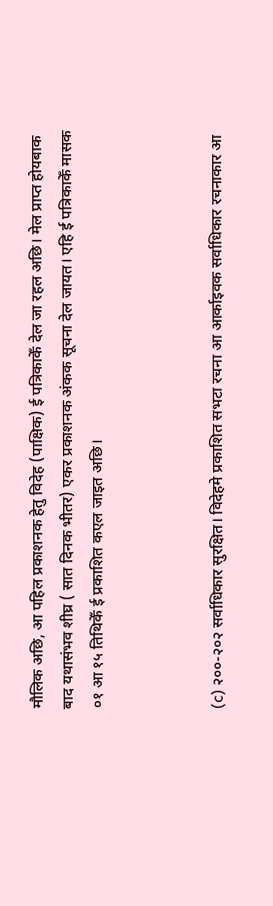मौलिक अछि, आ पहिल प्रकाशनक हेतु विदेह (पाक्षिक) ई पत्रिकाकेँ देल जा रहल अछि। मेल प्राप्त होयबाक बाद यथासंभव शीघ्र ( सात दिनक भीतर) एकर प्रकाशनक अंकक सूचना देल जायत। एहि ई पत्रिकाकेँ मासक ०१ आ १५ तिथिकेँ ई प्रकाशित कएल जाइत अछि।



(c) २००-२०२ सर्वाधिकार सुरक्षित। विदेहमे प्रकाशित सभटा रचना आ आर्काइवक सर्वाधिकार रचनाकार आ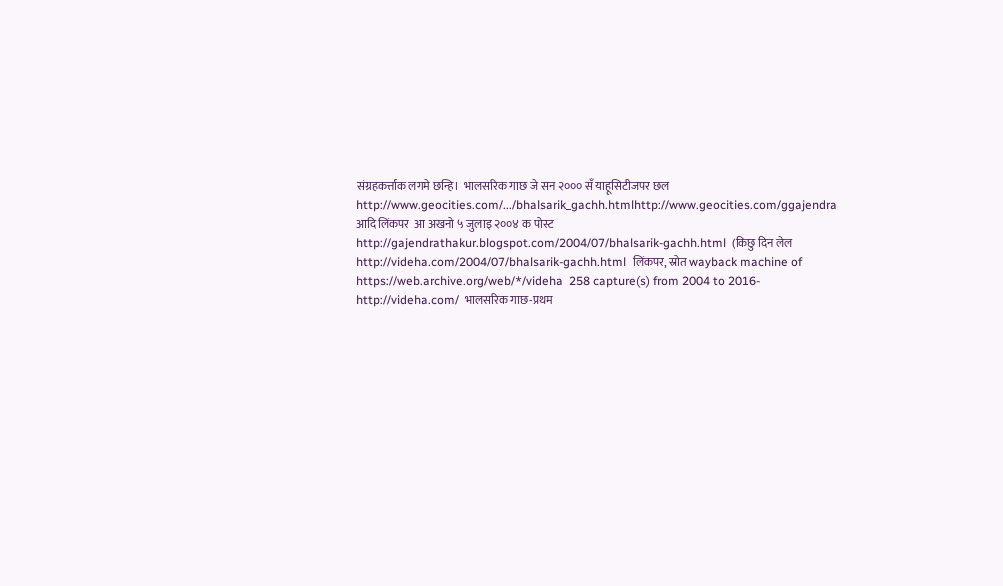संग्रहकर्त्ताक लगमे छन्हि।  भालसरिक गाछ जे सन २००० सँ याहूसिटीजपर छल http://www.geocities.com/.../bhalsarik_gachh.htmlhttp://www.geocities.com/ggajendra  आदि लिंकपर  आ अखनो ५ जुलाइ २००४ क पोस्ट http://gajendrathakur.blogspot.com/2004/07/bhalsarik-gachh.html  (किछु दिन लेल http://videha.com/2004/07/bhalsarik-gachh.html  लिंकपर, स्रोत wayback machine of https://web.archive.org/web/*/videha  258 capture(s) from 2004 to 2016- http://videha.com/  भालसरिक गाछ-प्रथम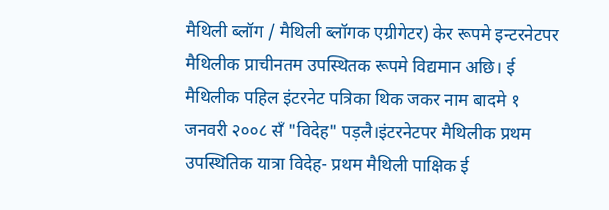मैथिली ब्लॉग / मैथिली ब्लॉगक एग्रीगेटर) केर रूपमे इन्टरनेटपर  मैथिलीक प्राचीनतम उपस्थितक रूपमे विद्यमान अछि। ई मैथिलीक पहिल इंटरनेट पत्रिका थिक जकर नाम बादमे १ जनवरी २००८ सँ "विदेह" पड़लै।इंटरनेटपर मैथिलीक प्रथम उपस्थितिक यात्रा विदेह- प्रथम मैथिली पाक्षिक ई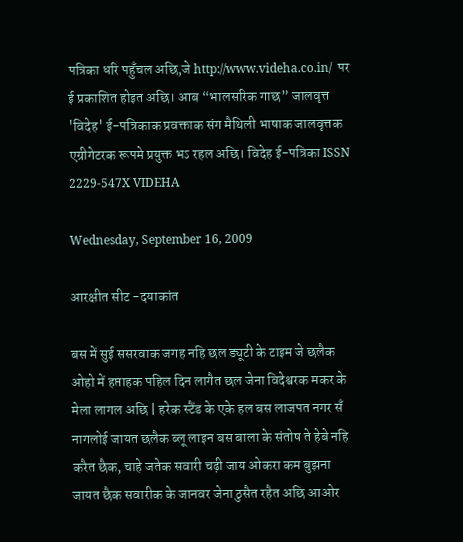पत्रिका धरि पहुँचल अछि,जे http://www.videha.co.in/  पर ई प्रकाशित होइत अछि। आब “भालसरिक गाछ” जालवृत्त 'विदेह' ई-पत्रिकाक प्रवक्ताक संग मैथिली भाषाक जालवृत्तक एग्रीगेटरक रूपमे प्रयुक्त भऽ रहल अछि। विदेह ई-पत्रिका ISSN 2229-547X VIDEHA

Wednesday, September 16, 2009

आरक्षीत सीट -दयाकांत

बस में सुई ससरवाक जगह नहि छल ड्यूटी के टाइम जे छलैक ओहो में हप्ताहक पहिल दिन लागैत छल जेना विदेश्वरक मकर के मेला लागल अछि | हरेक स्टैंड के एके हल बस लाजपत नगर सँ नागलोई जायत छलैक ब्लू लाइन बस बाला के संतोष ते हेबे नहि करैत छैक, चाहे जतेक सवारी चढ़ी जाय ओकरा कम बुझना जायत छैक सवारीक के जानवर जेना ठुसैत रहैत अछि आओर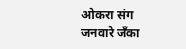ओकरा संग जनवारे जँका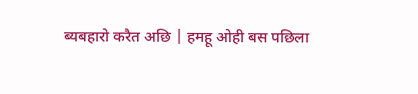ब्यबहारो करैत अछि | हमहू ओही बस पछिला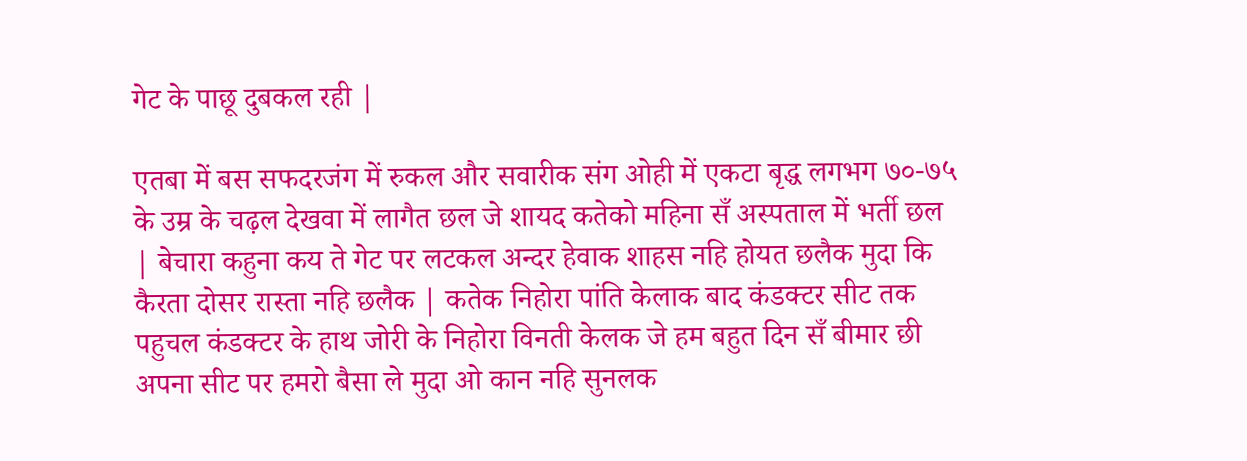गेट के पाछू दुबकल रही |

एतबा में बस सफदरजंग में रुकल और सवारीक संग ओही में एकटा बृद्ध लगभग ७०-७५ के उम्र के चढ़ल देखवा में लागैत छल जे शायद कतेको महिना सँ अस्पताल में भर्ती छल | बेचारा कहुना कय ते गेट पर लटकल अन्दर हेवाक शाहस नहि होयत छलैक मुदा कि कैरता दोसर रास्ता नहि छलैक | कतेक निहोरा पांति केलाक बाद कंडक्टर सीट तक पहुचल कंडक्टर के हाथ जोरी के निहोरा विनती केलक जे हम बहुत दिन सँ बीमार छी अपना सीट पर हमरो बैसा ले मुदा ओ कान नहि सुनलक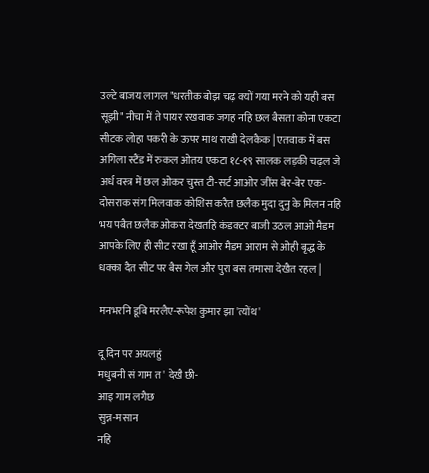उल्टे बाजय लागल "धरतीक बोझ चढ़ क्यों गया मरने को यही बस सूझी" नीचा में ते पायर रखवाक जगह नहि छल बैसता कोना एकटा सीटक लोहा पकरी के ऊपर माथ राखी देलकैक | एतवाक में बस अगिला स्टैंड में रुकल ओतय एकटा १८-१९ सालक लड़की चढ़ल जे अर्ध वस्त्र में छल ओकर चुस्त टी-सर्ट आओर जींस बेर-बेर एक-दोसराक संग मिलवाक कोशिस करैत छलैक मुदा दुनु के मिलन नहि भय पबैत छलैक ओकरा देखतहि कंडक्टर बाजी उठल आओ मैडम आपके लिए ही सीट रखा हूँ आओर मैडम आराम से ओही बृद्ध के धक्का दैत सीट पर बैस गेल और पुरा बस तमासा देखैत रहल |

मनभरनि डूबि मरलैए-रूपेश कुमार झा 'त्योंथ'

दू दिन पर अयलहुं
मधुबनी सं गाम त' देखै छी-
आइ गाम लगैछ
सुन्न-मसान
नहि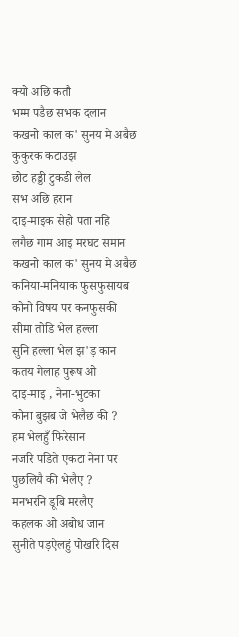क्यो अछि कतौ
भम्म पडैछ सभक दलान
कखनो काल क' सुनय मे अबैछ
कुकुरक कटाउझ
छोट हड्डी टुकडी लेल
सभ अछि हरान
दाइ-माइक सेहो पता नहि
लगैछ गाम आइ मरघट समान
कखनो काल क' सुनय मे अबैछ
कनिया-मनियाक फुसफुसायब
कोनो विषय पर कनफुसकी
सीमा तोडि भेल हल्ला
सुनि हल्ला भेल झ'ड़ कान
कतय गेलाह पुरूष ओ
दाइ-माइ , नेना-भुटका
कोना बुझब जे भेलैछ की ?
हम भेलहुँ फिरेसान
नजरि पडिते एकटा नेना पर
पुछलियै की भेलैए ?
मनभरनि डूबि मरलैए
कहलक ओ अबोध जान
सुनीते पड़ऐलहुं पोखरि दिस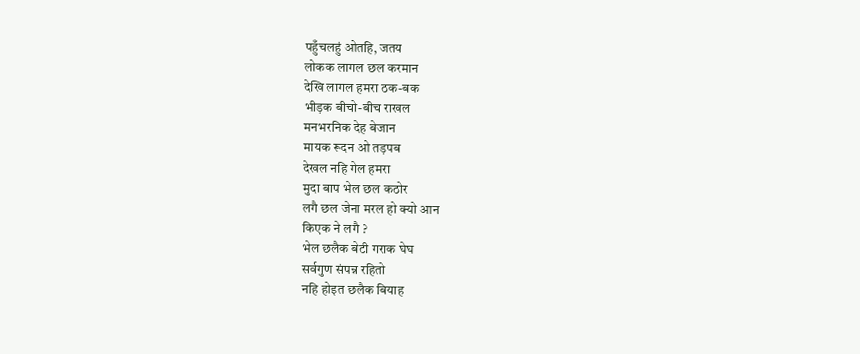पहुँचलहुं ओतहि, जतय
लोकक लागल छल करमान
देखि लागल हमरा ठक-बक
भीड़क बीचो-बीच राखल
मनभरनिक देह बेजान
मायक रूदन ओ तड़पब
देखल नहि गेल हमरा
मुदा बाप भेल छल कठोर
लगै छल जेना मरल हो क्यो आन
किएक ने लगै ?
भेल छलैक बेटी गराक घेघ
सर्वगुण संपन्न रहितो
नहि होइत छलैक बियाह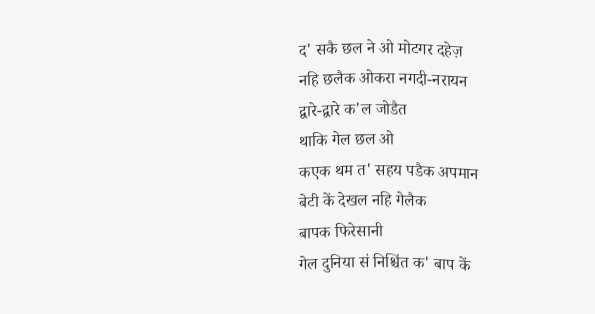द' सकै छल ने ओ मोटगर दहेज़
नहि छलैक ओकरा नगदी-नरायन
द्वारे-द्वारे क'ल जोडैत
थाकि गेल छल ओ
कएक थम त' सहय पडैक अपमान
बेटी कें देखल नहि गेलैक
बापक फिरेसानी
गेल दुनिया सं निश्चिंत क' बाप कें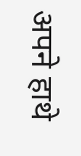अपने हाथे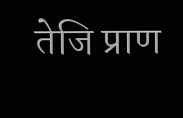तेजि प्राण